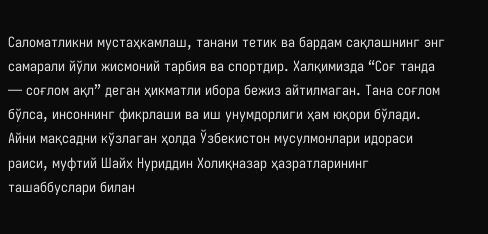Саломатликни мустаҳкамлаш, танани тетик ва бардам сақлашнинг энг самарали йўли жисмоний тарбия ва спортдир. Халқимизда “Соғ танда — соғлом ақл” деган ҳикматли ибора бежиз айтилмаган. Тана соғлом бўлса, инсоннинг фикрлаши ва иш унумдорлиги ҳам юқори бўлади.
Айни мақсадни кўзлаган ҳолда Ўзбекистон мусулмонлари идораси раиси, муфтий Шайх Нуриддин Холиқназар ҳазратларининг ташаббуслари билан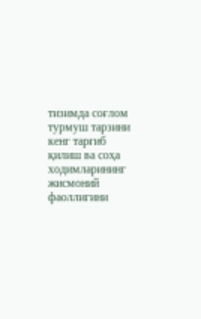тизимда соғлом турмуш тарзини кенг тарғиб қилиш ва соҳа ходимларининг жисмоний фаоллигини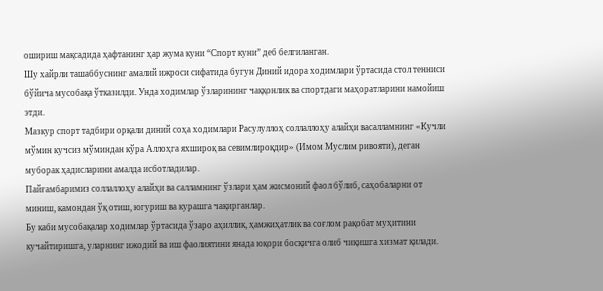ошириш мақсадида ҳафтанинг ҳар жума куни “Спорт куни” деб белгиланган.
Шу хайрли ташаббуснинг амалий ижроси сифатида бугун Диний идора ходимлари ўртасида стол тенниси бўйича мусобақа ўтказилди. Унда ходимлар ўзларининг чаққонлик ва спортдаги маҳоратларини намойиш этди.
Мазкур спорт тадбири орқали диний соҳа ходимлари Расулуллоҳ соллаллоҳу алайҳи васалламнинг «Кучли мўмин кучсиз мўминдан кўра Аллоҳга яхшироқ ва севимлироқдир» (Имом Муслим ривояти), деган муборак ҳадисларини амалда исботладилар.
Пайғамбаримиз соллаллоҳу алайҳи ва салламнинг ўзлари ҳам жисмоний фаол бўлиб, саҳобаларни от миниш, камондан ўқ отиш, югуриш ва курашга чақирганлар.
Бу каби мусобақалар ходимлар ўртасида ўзаро аҳиллик, ҳамжиҳатлик ва соғлом рақобат муҳитини кучайтиришга, уларнинг ижодий ва иш фаолиятини янада юқори босқичга олиб чиқишга хизмат қилади.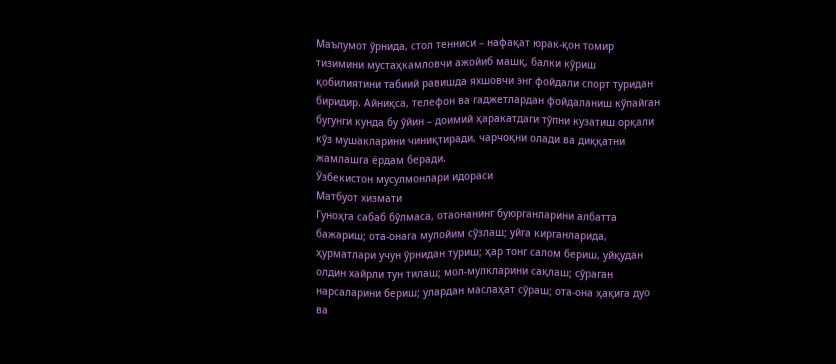Маълумот ўрнида, стол тенниси – нафақат юрак-қон томир тизимини мустаҳкамловчи ажойиб машқ, балки кўриш қобилиятини табиий равишда яхшовчи энг фойдали спорт туридан биридир. Айниқса, телефон ва гаджетлардан фойдаланиш кўпайган бугунги кунда бу ўйин – доимий ҳаракатдаги тўпни кузатиш орқали кўз мушакларини чиниқтиради, чарчоқни олади ва диққатни жамлашга ёрдам беради.
Ўзбекистон мусулмонлари идораси
Матбуот хизмати
Гуноҳга сабаб бўлмаса, отаонанинг буюрганларини албатта бажариш; ота-онага мулойим сўзлаш; уйга кирганларида, ҳурматлари учун ўрнидан туриш; ҳар тонг салом бериш, уйқудан олдин хайрли тун тилаш; мол-мулкларини сақлаш; сўраган нарсаларини бериш; улардан маслаҳат сўраш; ота-она ҳақига дуо ва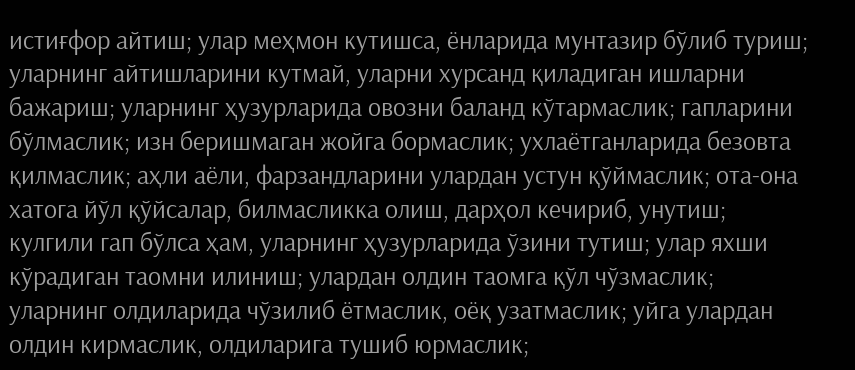истиғфор айтиш; улар меҳмон кутишса, ёнларида мунтазир бўлиб туриш; уларнинг айтишларини кутмай, уларни хурсанд қиладиган ишларни бажариш; уларнинг ҳузурларида овозни баланд кўтармаслик; гапларини бўлмаслик; изн беришмаган жойга бормаслик; ухлаётганларида безовта қилмаслик; аҳли аёли, фарзандларини улардан устун қўймаслик; ота-она хатога йўл қўйсалар, билмасликка олиш, дарҳол кечириб, унутиш; кулгили гап бўлса ҳам, уларнинг ҳузурларида ўзини тутиш; улар яхши кўрадиган таомни илиниш; улардан олдин таомга қўл чўзмаслик; уларнинг олдиларида чўзилиб ётмаслик, оёқ узатмаслик; уйга улардан олдин кирмаслик, олдиларига тушиб юрмаслик;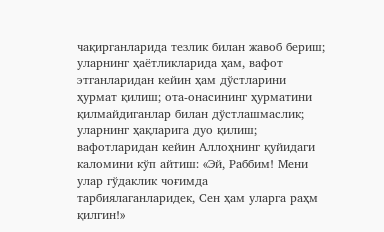чақирганларида тезлик билан жавоб бериш; уларнинг ҳаётликларида ҳам, вафот этганларидан кейин ҳам дўстларини ҳурмат қилиш; ота-онасининг ҳурматини қилмайдиганлар билан дўстлашмаслик; уларнинг ҳақларига дуо қилиш; вафотларидан кейин Аллоҳнинг қуйидаги каломини кўп айтиш: «Эй, Раббим! Мени улар гўдаклик чоғимда тарбиялаганларидек, Сен ҳам уларга раҳм қилгин!»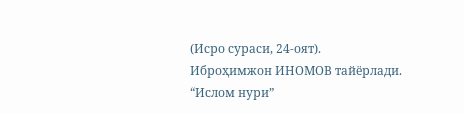(Исро сураси, 24-оят).
Иброҳимжон ИНОМОВ тайёрлади.
“Ислом нури”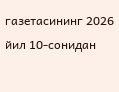газетасининг 2026 йил 10-сонидан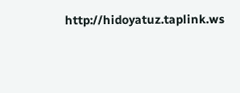http://hidoyatuz.taplink.ws